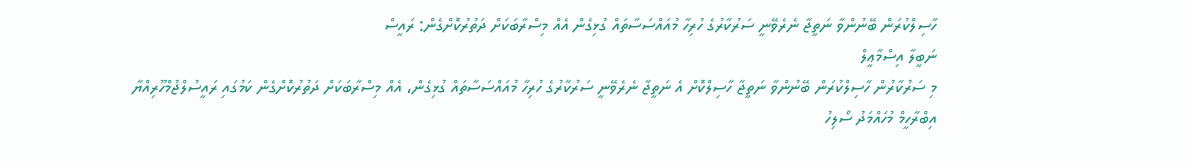ހާސިލްކުރަން ބޭނުންވާ ނަތީޖާ ނެރެވޭނީ ސަރުކާރުގެ ހުރިހާ މުއައްސަސާތައް ގުޅިގެން އެއް މިސްރާބަކަށް ދަތުރުކޮށްގެން: ރައީސް
ނަބީލާ އިސްމާޢީލް
މި ސަރުކާރުން ހާސިލްކުރަން ބޭނުންވާ ނަތީޖާ ހާސިލްކޮށް އެ ނަތީޖާ ނެރެވޭނީ ސަރުކާރުގެ ހުރިހާ މުއައްސަސާތައް ގުޅިގެން، އެއް މިސްރާބަކަށް ދަތުރުކޮށްގެން ކަމުގައި ރައީސުލްޖުމްހޫރިއްޔާ އިބްރާހީމް މުހައްމަދު ސޯލިހު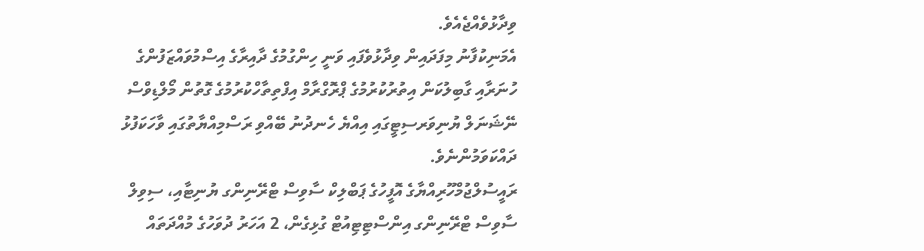ވިދާޅުވެއްޖެއެވެ.
އެމަނިކުފާނު މިފަދައިން ވިދާޅުވެފައި ވަނީ ހިންގުމުގެ ދާއިރާގެ އިސްމުވައްޒަފުންގެ ހުނަރާއި ގާބިލުކަން އިތުރުކުރުމުގެ ޕްރޮގްރާމް އިފްތިތާހްކުރުމުގެ ގޮތުން މޯލްޑިވްސް ނޭޝަނަލް ޔުނިވަރސިޓީގައި އިއްޔެ ހެނދުނު ބޭއްވި ރަސްމިއްޔާތުގައި ވާހަކަފުޅު ދައްކަވަމުންނެވެ.
ރައީސުލްޖުމްހޫރިއްޔާގެ އޮފީހުގެ ޕަބްލިކް ސާވިސް ޓްރޭނިންގ ޔުނިޓާއި، ސިވިލް ސާވިސް ޓްރޭނިންގ އިންސްޓިޓިއުޓް ގުޅިގެން، 2 އަހަރު ދުވަހުގެ މުއްދަތައް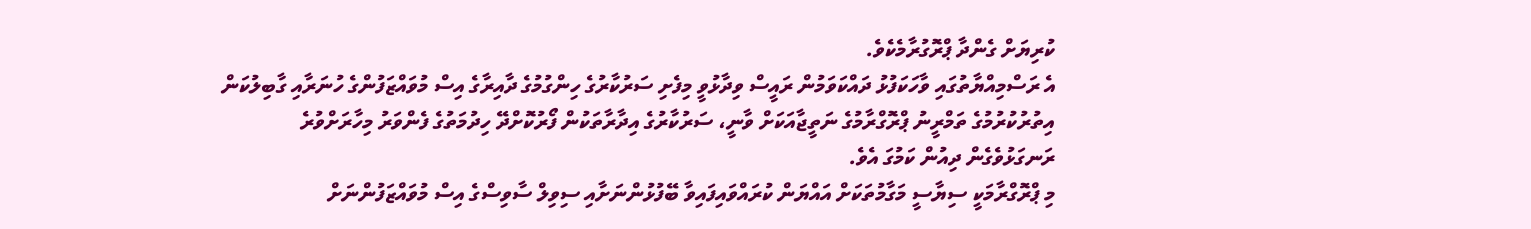ކުރިޔަށް ގެންދާ ޕްރޮގުރާމެކެވެ.
އެ ރަސްމިއްޔާތުގައި ވާހަކަފުޅު ދައްކަވަމުން ރައީސް ވިދާޅުވީ މިފެށި ސަރުކާރުގެ ހިންގުމުގެ ދާއިރާގެ އިސް މުވައްޒަފުންގެ ހުނަރާއި ގާބިލުކަން އިތުރުކުރުމުގެ ތަމްރީނު ޕްރޮގްރާމުގެ ނަތީޖާއަކަށް ވާނީ، ސަރުކާރުގެ އިދާރާތަކުން ފޯރުކޮށްދޭ ހިދުމަތުގެ ފެންވަރު މިހާރަށްވުރެ ރަނގަޅުވެގެން ދިއުން ކަމުގަ އެވެ.
މި ޕްރޮގްރާމަކީ ސިޔާސީ މަގާމުތަކަށް އައްޔަން ކުރައްވައިފައިވާ ބޭފުޅުންނަށާއި ސިވިލް ސާވިސްގެ އިސް މުވައްޒަފުންނަށް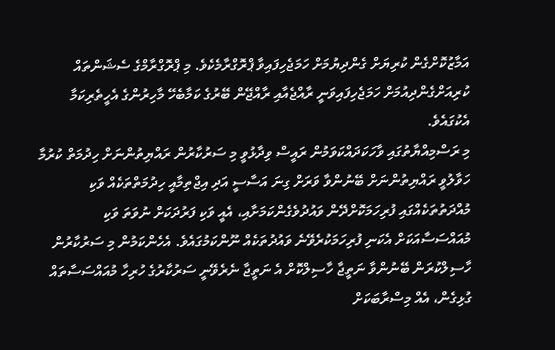އަމާޒުކޮށްގެން ކުރިޔަށް ގެންދިޔުމަށް ހަމަޖެހިފައިވާ ޕްރޮގްރާމެކެވެ. މި ޕްރޮގްރާމްގެ ސެޝަންތައް ކުރިއަށްގެންދިއުމަށް ހަމަޖެހިފައިވަނީ ރާއްޖެއާއި ރާއްޖޭން ބޭރުގެ ކަމާބެހޭ މާހިރުންގެ އެހީތެރިކަމާ އެކުގައެވެ.
މި ރަސްމިއްޔާތުގައި ވާހަކަދައްކަވަމުން ރައީސް ވިދާޅުވީ މި ސަރުކާރުން ރައްޔިތުންނަށް ހިދުމަތް ކުރުމާ ހަވާލުވީ ރައްޔިތުންނަށް ބޭނުންވާ ވަރަށް ގިނަ އަސާސީ އަދި އިޖްތިމާއީ ހިދުމަތްތަކެއް ވަކި މުއްދަތުތަކެއްގައި ފުރިހަމަކޮށްދޭން ވައުދުވެގެންކަމަށާއި، އެއީ ވަކި ފަރުދަކަށް ނުވަތަ ވަކި މުއައްސަސާއަކަށް އެކަނި ފުރިހަމަކުރެވޭނެ ވައުދުތަކެއް ނޫންކަމުގައެވެ. އެހެންކަމުން މި ސަރުކާރުން ހާސިލްކުރަން ބޭނުންވާ ނަތީޖާ ހާސިލްކޮށް އެ ނަތީޖާ ނެރެވޭނީ ސަރުކާރުގެ ހުރިހާ މުއައްސަސާތައް ގުޅިގެން، އެއް މިސްރާބަކަށް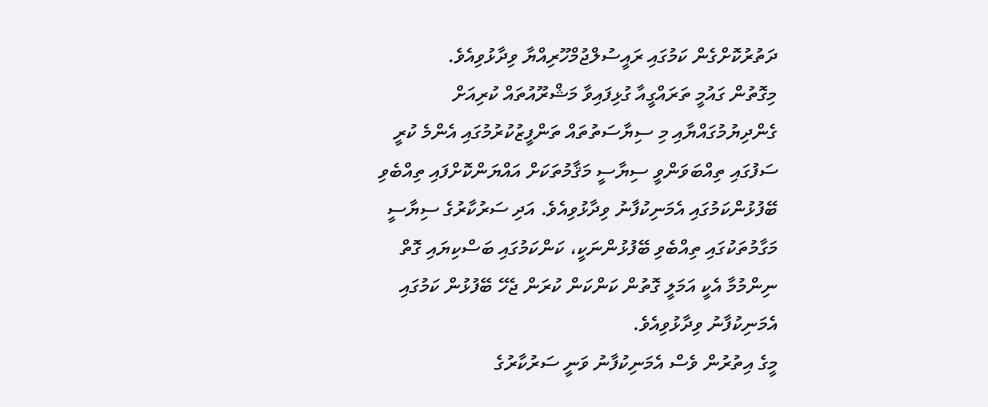ދަތުރުކޮށްގެން ކަމުގައި ރައީސުލްޖުމްހޫރިއްޔާ ވިދާޅުވިއެވެ.
މިގޮތުން ގައުމީ ތަރައްގީއާ ގުޅިފައިވާ މަޝްރޫއުތައް ކުރިއަށް ގެންދިޔުމުގައްޔާއި މި ސިޔާސަތުތައް ތަންފީޒުކުރުމުގައި އެންމެ ކުރީ ސަފުގައި ތިއްބަވަންވީ ސިޔާސީ މަޤާމުތަކަށް އައްޔަންކޮށްފައި ތިއްބެވި ބޭފުޅުންކަމުގައި އެމަނިކުފާނު ވިދާޅުވިއެވެ. އަދި ސަރުކާރުގެ ސިޔާސީ މަގާމުތަކުގައި ތިއްބެވި ބޭފުޅުންނަކީ، ކަންކަމުގައި ބަސްކިޔައި ގޮތް ނިންމުމާ އެކީ އަމަލީ ގޮތުން ކަންކަން ކުރަން ޖެހޭ ބޭފުޅުން ކަމުގައި އެމަނިކުފާނު ވިދާޅުވިއެވެ.
މީގެ އިތުރުން ވެސް އެމަނިކުފާނު ވަނީ ސަރުކާރުގެ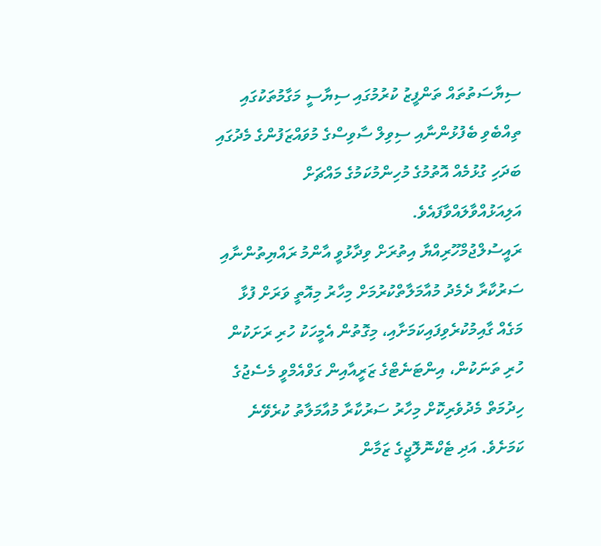ސިޔާސަތުތައް ތަންފީޒު ކުރުމުގައި ސިޔާސީ މަގާމުތަކުގައި ތިއްބެވި ބެފުޅުންނާއި ސިވިލް ސާވިސްގެ މުވައްޒަފުންގެ މެދުގައި ބަދަހި ގުޅުމެއް އޮތުމުގެ މުހިންމުކަމުގެ މައްޗަށް އަލިއަޅުއްވާލައްވާފައެވެ.
ރައީސުލްޖުމްހޫރިއްޔާ އިތުރަށް ވިދާޅުވީ އާންމު ރައްޔިތުންނާއި ސަރުކާރާ ދެމެދު މުއާމަލާތްކުރުމަށް މިހާރު މިއޮތީ ވަރަށް ފުޅާ މަގެއް ގާއިމުކުރެވިފައިކަމަށާއި، މިގޮތުން އެމީހަކު ހުރި ރަށަކުން ހުރި ތަނަކުން، އިންޓަނެޓްގެ ޒަރީއާއިން ގަވްއެމްވީ މެސެޖުގެ ހިދުމަތް މެދުވެރިކޮށް މިހާރު ސަރުކާރާ މުއާމަލާތު ކުރެވޭނެ ކަމަށެވެ. އަދި ޓެކްނޮލޮޖީގެ ޒަމާން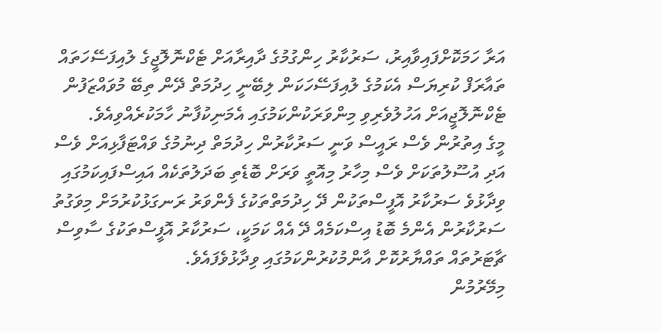އަރާ ހަމަކޮށްފައިވާއިރު، ސަރުކާރު ހިންގުމުގެ ދާއިރާއަށް ޓެކްނޮލޮޖީގެ ލުއިފަސޭހަތައް ތައާރަފް ކުރިޔަސް އެކަމުގެ ލުއިފަސޭހަކަން ލިބޭނީ ހިދުމަތް ދޭން ތިބޭ މުވައްޒަފުން ޓެކްނޮލޮޖީއަށް އަހުލުވެރިވި މިންވަރަކުންކަމުގައި އެމަނިކުފާނު ހާމަކުރެއްވިއެވެ.
މީގެ އިތުރުން ވެސް ރައީސް ވަނީ ސަރުކާރުން ހިދުމަތް ދިނުމުގެ ވައްޓަފާޅިއަށް ވެސް އަދި އުސޫލުތަކަށް ވެސް މިހާރު މިއޮތީ ވަރަށް ބޮޑެތި ބަދަލުތަކެއް އައިސްފައިކަމުގައި ވިދާޅުވެ ސަރުކާރު އޮފީސްތަކުން ދޭ ހިދުމަތްތަކުގެ ފެންވަރު ރަނގަޅުކުރުމަށް މިވަގުތު ސަރުކާރުން އެންމެ ބޮޑު އިސްކަމެއް ދޭ އެއް ކަމަކީ، ސަރުކާރު އޮފީސްތަކުގެ ސާވިސް ޗާޓަރުތައް ތައްޔާރުކޮށް އާންމުކުރުންކަމުގައި ވިދާޅުވެފައެވެ.
މިމޭރުމުން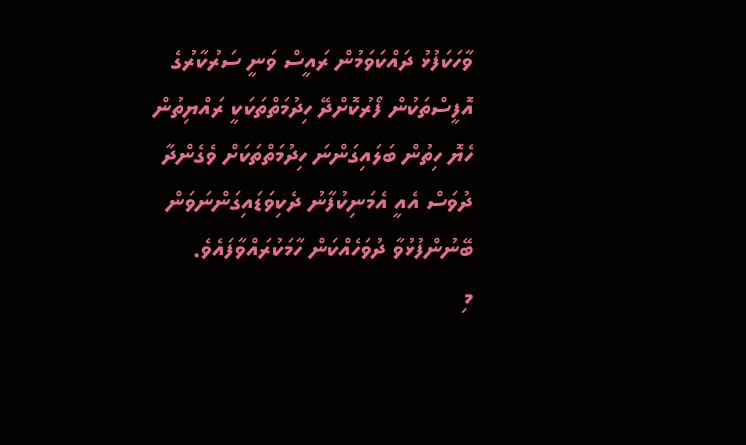ވާހަކަފުޅު ދައްކަވަމުން ރައީސް ވަނީ ސަރުކާރުގެ އޮފީސްތަކުން ފޯރުކޮށްދޭ ހިދުމަތްތަކަކީ ރައްޔިތުން ހެޔޮ ހިތުން ބަލައިގަންނަ ހިދުމަތްތަކަށް ވެގެންދާ ދުވަސް އެއީ އެމަނިކުފާނު ދެކިވަޑައިގަންނަވަން ބޭނުންފުޅުވާ ދުވަހެއްކަން ހާމަކުރައްވާފައެވެ.
މި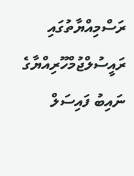ރަސްމިއްޔާތުގައި ރައީސުލްޖުމްހޫރިއްޔާގެ ނައިބު ފައިސަލް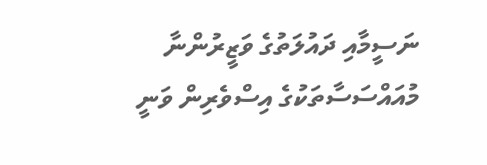ނަސީމާއި ދައުލަތުގެ ވަޒީރުންނާ މުއައްސަސާތަކުގެ އިސްވެރިން ވަނީ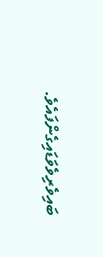ބައިވެރިވެވަޑައިގެންފައެވެ.